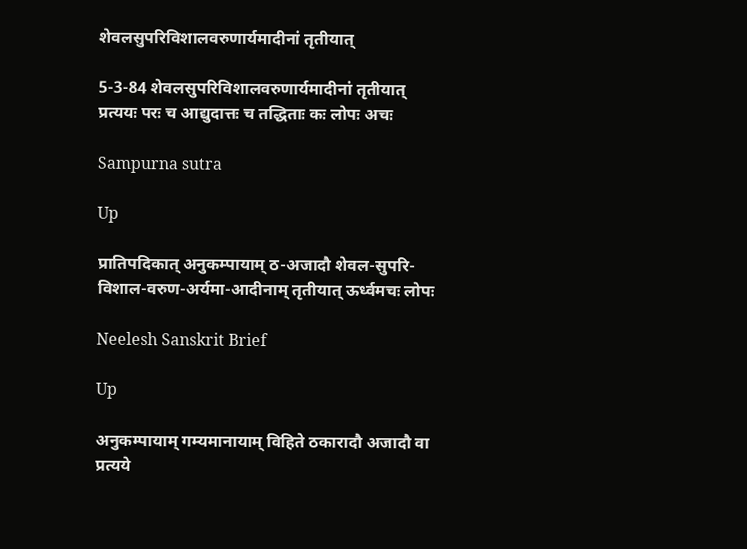शेवलसुपरिविशालवरुणार्यमादीनां तृतीयात्

5-3-84 शेवलसुपरिविशालवरुणार्यमादीनां तृतीयात् प्रत्ययः परः च आद्युदात्तः च तद्धिताः कः लोपः अचः

Sampurna sutra

Up

प्रातिपदिकात् अनुकम्पायाम् ठ-अजादौ शेवल-सुपरि-विशाल-वरुण-अर्यमा-आदीनाम् तृतीयात् ऊर्ध्वमचः लोपः

Neelesh Sanskrit Brief

Up

अनुकम्पायाम् गम्यमानायाम् विहिते ठकारादौ अजादौ वा प्रत्यये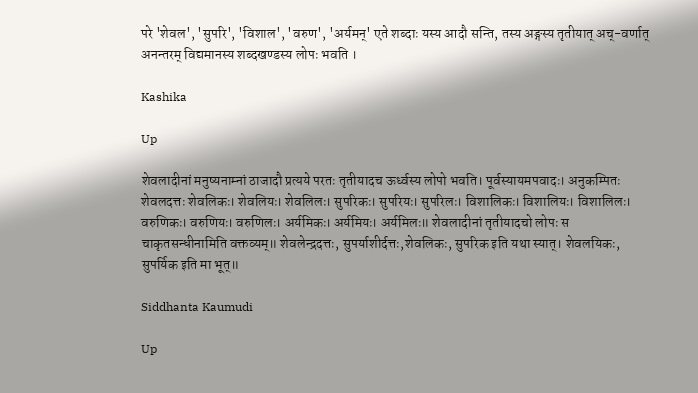परे 'शेवल', 'सुपरि', 'विशाल', 'वरुण', 'अर्यमन्' एते शब्दाः यस्य आदौ सन्ति, तस्य अङ्गस्य तृतीयात् अच्-वर्णात् अनन्तरम् विद्यमानस्य शब्दखण्डस्य लोपः भवति ।

Kashika

Up

शेवलादीनां मनुष्यनाम्नां ठाजादौ प्रत्यये परतः तृतीयादच ऊर्ध्वस्य लोपो भवति। पूर्वस्यायमपवादः। अनुकम्पितः शेवलदत्तः शेवलिकः। शेवलियः। शेवलिलः। सुपरिकः। सुपरियः। सुपरिलः। विशालिकः। विशालियः। विशालिलः। वरुणिकः। वरुणियः। वरुणिलः। अर्यमिकः। अर्यमियः। अर्यमिलः॥ शेवलादीनां तृतीयादचो लोपः स चाकृतसन्धीनामिति वक्तव्यम्॥ शेवलेन्द्रदत्तः, सुपर्याशीर्दत्तः,शेवलिकः, सुपरिक इति यथा स्यात्। शेवलयिकः, सुपर्यिक इति मा भूत्॥

Siddhanta Kaumudi

Up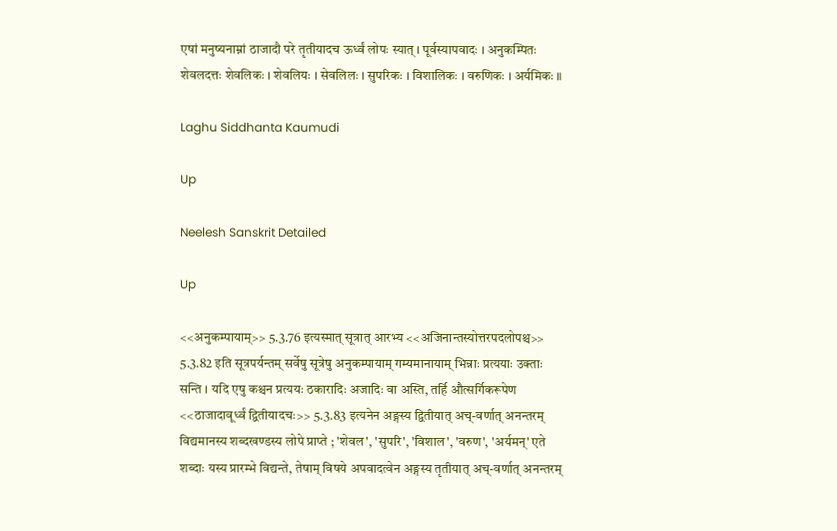एषां मनुष्यनाम्नां ठाजादौ परे तृतीयादच ऊर्ध्वं लोपः स्यात् । पूर्वस्यापवादः । अनुकम्पितः शेवलदत्तः शेवलिकः । शेवलियः । सेवलिलः । सुपरिकः । विशालिकः । वरुणिकः । अर्यमिकः ॥

Laghu Siddhanta Kaumudi

Up

Neelesh Sanskrit Detailed

Up

<<अनुकम्पायाम्>> 5.3.76 इत्यस्मात् सूत्रात् आरभ्य <<अजिनान्तस्योत्तरपदलोपश्च>> 5.3.82 इति सूत्रपर्यन्तम् सर्वेषु सूत्रेषु अनुकम्पायाम् गम्यमानायाम् भिन्नाः प्रत्ययाः उक्ताः सन्ति । यदि एषु कश्चन प्रत्ययः ठकारादिः अजादिः वा अस्ति, तर्हि औत्सर्गिकरूपेण <<ठाजादावूर्ध्वं द्वितीयादचः>> 5.3.83 इत्यनेन अङ्गस्य द्वितीयात् अच्-वर्णात् अनन्तरम् विद्यमानस्य शब्दखण्डस्य लोपे प्राप्ते ; 'शेवल', 'सुपरि', 'विशाल', 'वरुण', 'अर्यमन्' एते शब्दाः यस्य प्रारम्भे विद्यन्ते, तेषाम् विषये अपवादत्वेन अङ्गस्य तृतीयात् अच्-वर्णात् अनन्तरम्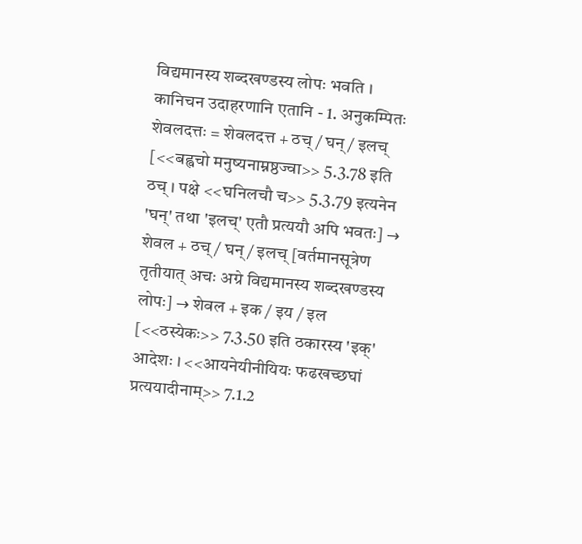विद्यमानस्य शब्दखण्डस्य लोपः भवति । कानिचन उदाहरणानि एतानि - 1. अनुकम्पितः शेवलदत्तः = शेवलदत्त + ठच् / घन् / इलच् [<<बह्वचो मनुष्यनाम्नष्ठज्वा>> 5.3.78 इति ठच् । पक्षे <<घनिलचौ च>> 5.3.79 इत्यनेन 'घन्' तथा 'इलच्' एतौ प्रत्ययौ अपि भवतः] → शेवल + ठच् / घन् / इलच् [वर्तमानसूत्रेण तृतीयात् अचः अग्रे विद्यमानस्य शब्दखण्डस्य लोपः] → शेवल + इक / इय / इल [<<ठस्येकः>> 7.3.50 इति ठकारस्य 'इक्' आदेशः । <<आयनेयीनीयियः फढखच्छघां प्रत्ययादीनाम्>> 7.1.2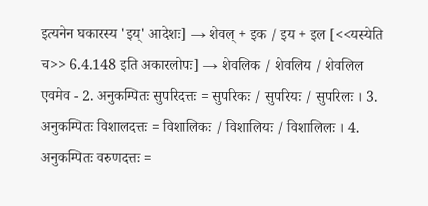इत्यनेन घकारस्य 'इय्' आदेशः] → शेवल् + इक / इय + इल [<<यस्येति च>> 6.4.148 इति अकारलोपः] → शेवलिक / शेवलिय / शेवलिल एवमेव - 2. अनुकम्पितः सुपरिदत्तः = सुपरिकः / सुपरियः / सुपरिलः । 3. अनुकम्पितः विशालदत्तः = विशालिकः / विशालियः / विशालिलः । 4. अनुकम्पितः वरुणदत्तः =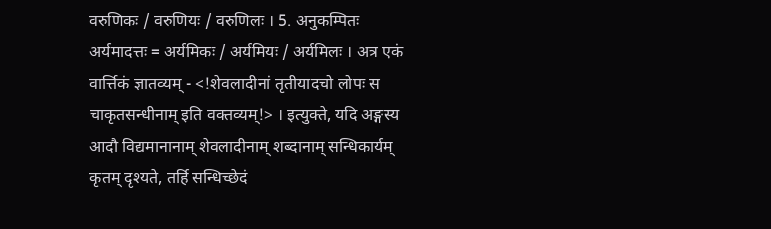वरुणिकः / वरुणियः / वरुणिलः । 5. अनुकम्पितः अर्यमादत्तः = अर्यमिकः / अर्यमियः / अर्यमिलः । अत्र एकं वार्त्तिकं ज्ञातव्यम् - <!शेवलादीनां तृतीयादचो लोपः स चाकृतसन्धीनाम् इति वक्तव्यम्!> । इत्युक्ते, यदि अङ्गस्य आदौ विद्यमानानाम् शेवलादीनाम् शब्दानाम् सन्धिकार्यम् कृतम् दृश्यते, तर्हि सन्धिच्छेदं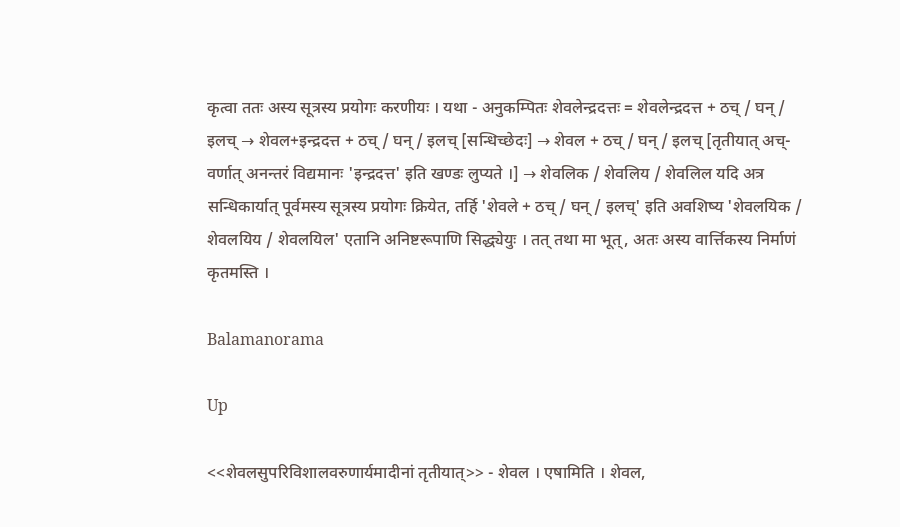कृत्वा ततः अस्य सूत्रस्य प्रयोगः करणीयः । यथा - अनुकम्पितः शेवलेन्द्रदत्तः = शेवलेन्द्रदत्त + ठच् / घन् / इलच् → शेवल+इन्द्रदत्त + ठच् / घन् / इलच् [सन्धिच्छेदः] → शेवल + ठच् / घन् / इलच् [तृतीयात् अच्-वर्णात् अनन्तरं विद्यमानः 'इन्द्रदत्त' इति खण्डः लुप्यते ।] → शेवलिक / शेवलिय / शेवलिल यदि अत्र सन्धिकार्यात् पूर्वमस्य सूत्रस्य प्रयोगः क्रियेत, तर्हि 'शेवले + ठच् / घन् / इलच्' इति अवशिष्य 'शेवलयिक / शेवलयिय / शेवलयिल' एतानि अनिष्टरूपाणि सिद्ध्येयुः । तत् तथा मा भूत्, अतः अस्य वार्त्तिकस्य निर्माणं कृतमस्ति ।

Balamanorama

Up

<<शेवलसुपरिविशालवरुणार्यमादीनां तृतीयात्>> - शेवल । एषामिति । शेवल,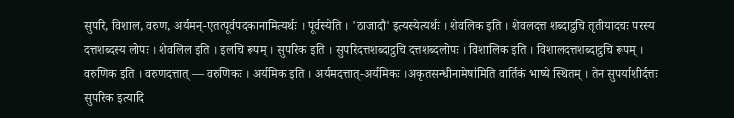सुपरि, विशाल, वरुण, अर्यमन्-एतत्पूर्वपदकानामित्यर्थः । पूर्वस्येति । 'ठाजादौ' इत्यस्येत्यर्थः । शेवलिक इति । शेवलदत्त शब्दाट्ठचि तृतीयादचः परस्य दत्तशब्दस्य लोपः । शेवलिल इति । इलचि रूपम् । सुपरिक इति । सुपरिदत्तशब्दाट्ठचि दत्तशब्दलोपः । विशालिक इति । विशालदत्तशब्दाट्ठचि रूपम् । वरुणिक इति । वरुणदत्तात् — वरुणिकः । अर्यमिक इति । अर्यमदत्तात्-अर्यमिकः ।अकृतसन्धीनामेषा॑मिति वार्तिकं भाष्ये स्थितम् । तेन सुपर्याशीर्दत्तः सुपरिक इत्यादि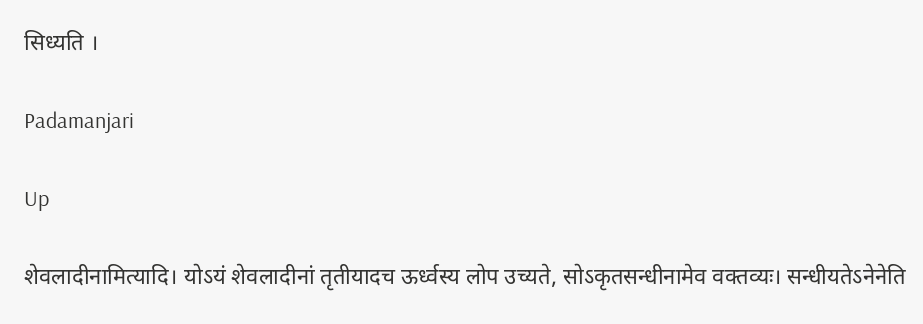सिध्यति ।

Padamanjari

Up

शेवलादीनामित्यादि। योऽयं शेवलादीनां तृतीयादच ऊर्ध्वस्य लोप उच्यते, सोऽकृतसन्धीनामेव वक्तव्यः। सन्धीयतेऽनेनेति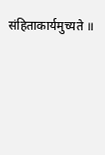संहिताकार्यमुच्यते ॥